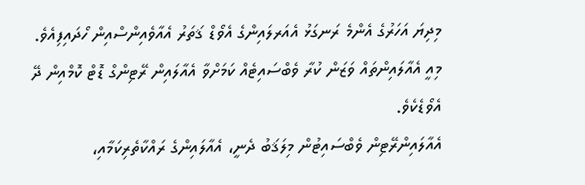މިދިޔަ އަހަރުގެ އެންމެ ރަނގަޅު އެއަރލައިންގެ އެވޯޑް ޤަތަރު އެއާވެއިންސްއިން ހޯދައިފިއެވެ.
މިއީ އެއާލައިންތައް ވަޒަން ކުރާ ވެބްސައިޓެއް ކަމަށްވާ އެއާލައިން ރޭޓިންގް ޑޮޓް ކޮމްއިން ދޭ އެވޯޑެކެވެ.
އެއާލައިންރޭޓިން ވެބްސައިޓުން މިލަޤަބު ދެނީ، އެއާލައިންގެ ރައްކާތެރިކަމާއި،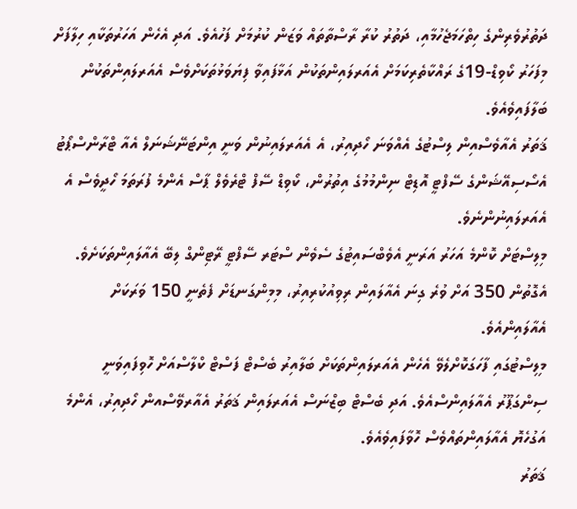ދަތުރުވެރިންގެ ހިތްހަމަޖެހުމާއި، ދަތުރު ކުރާ ރާސްތާތައް ވަޒަން ކުރުމަށް ފަހުއެވެ. އަދި އެހެން އަހަރުތަކާއި ހިލާފަށް މިފަހަރު ކޯވިޑް-19ގެ ރައްކާތެރިކަމަށް އެއަރލައިންތަކުން އަޅާފައިވާ ފިޔަވަޅުތަކަށްވެސް އެއަރލައިންތަކުން ބަލާފައިވެއެވެ.
ޤަތަރު އެއާވެސްއިން ލިސްޓުގެ އެއްވަނަ ހޯދިއިރު، އެ އެއަރލައިނުން ވަނީ އިންޓަނޭޝަނަލް އެއާ ޓްރާންސްޕޯޓު އެސޯސިއޭޝަންގެ ސޭފްޓީ އޮޑިޓް ނިންމުމުގެ އިތުރުން، ކޯވިޑް ސޭފް ޓްރެވެލް ޕާސް އެންމެ ފުރަތަމަ ހޯދީވެސް އެ އެއަރލައިނުންނެވެ.
މިލިސްޓަށް ކޮންމެ އަހަރު އަރަނީ އެވެބްސައިޓުގެ ސެވެން ސްޓަރ ސޭފްޓީ ރޭޓިންގް ލިބޭ އެއާލައިންތަކަށެވެ. އެގޮތުން 350 އަށް ވުރެ ގިނަ އެއާލައިން ރިވިއުކުރިއިރު، މިމިންގަނޑަށް ފެތެނީ 150 ވަރަކަށް އެއާލައިންއެވެ.
މިލިސްޓުގައި ފާހަގަކޮށްލެވޭ އެހެން އެއަރލައިންތަކަށް ބަލާއިރު ބެސްޓް ފަސްޓް ކްލާސްއަށް ހޮވިފައިވަނީ ސިންގަޕޫރު އެއާލައިންސްއެވެ. އަދި ބެސްޓް ބިޒްނަސް އެއަރލައިން ޤަތަރު އެއާރވޭސްއން ހޯދިއިރު، އެންމެ އަގުހެޔޮ އެއާލައިންތައްވެސް ހޮވާފައިވެއެވެ.
ޤަތަރު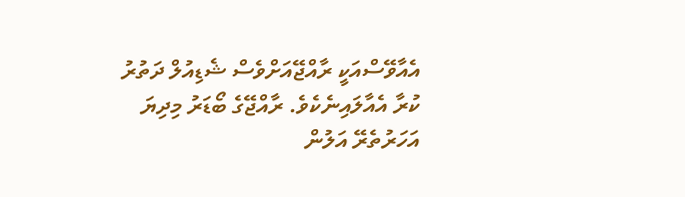އެއާވޭސްއަކީ ރާއްޖޭއަށްވެސް ޝެޑިއުލް ދަތުރު ކުރާ އެއާލައިނެކެވެ. ރާއްޖޭގެ ބޯޑަރު މިދިޔަ އަހަރުތެރޭ އަލުން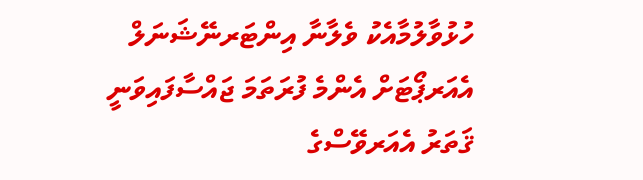ހުޅުވާލުމާއެކު ވެލާނާ އިންޓަރނޭޝަނަލް އެއަރޕޯޓަށް އެންމެ ފުރަތަމަ ޖައްސާފައިވަނީ ޤަތަރު އެއަރވޭސްގެ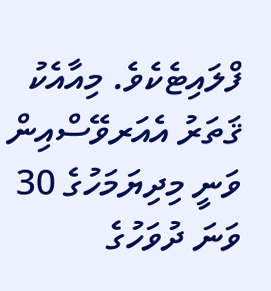ފްލައިޓެކެވެ. މިއާއެކު ޤަތަރު އެއަރވޭސްއިން ވަނީ މިދިޔަމަހުގެ 30 ވަނަ ދުވަހުގެ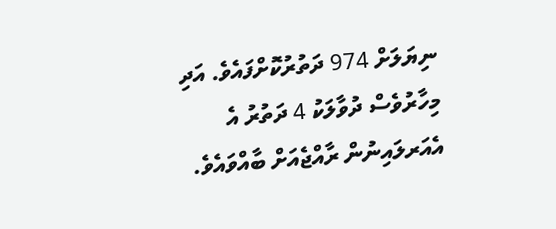ނިޔަލަށް 974 ދަތުރުކޮށްފައެވެ. އަދި މިހާރުވެސް ދުވާލަކު 4 ދަތުރު އެ އެއަރލައިނުން ރާއްޖެއަށް ބާއްވައެވެ.